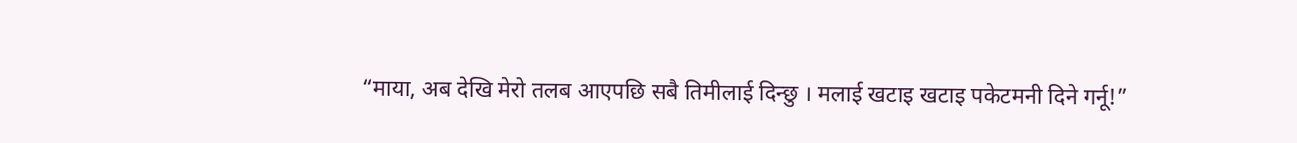“माया, अब देखि मेरो तलब आएपछि सबै तिमीलाई दिन्छु । मलाई खटाइ खटाइ पकेटमनी दिने गर्नू!”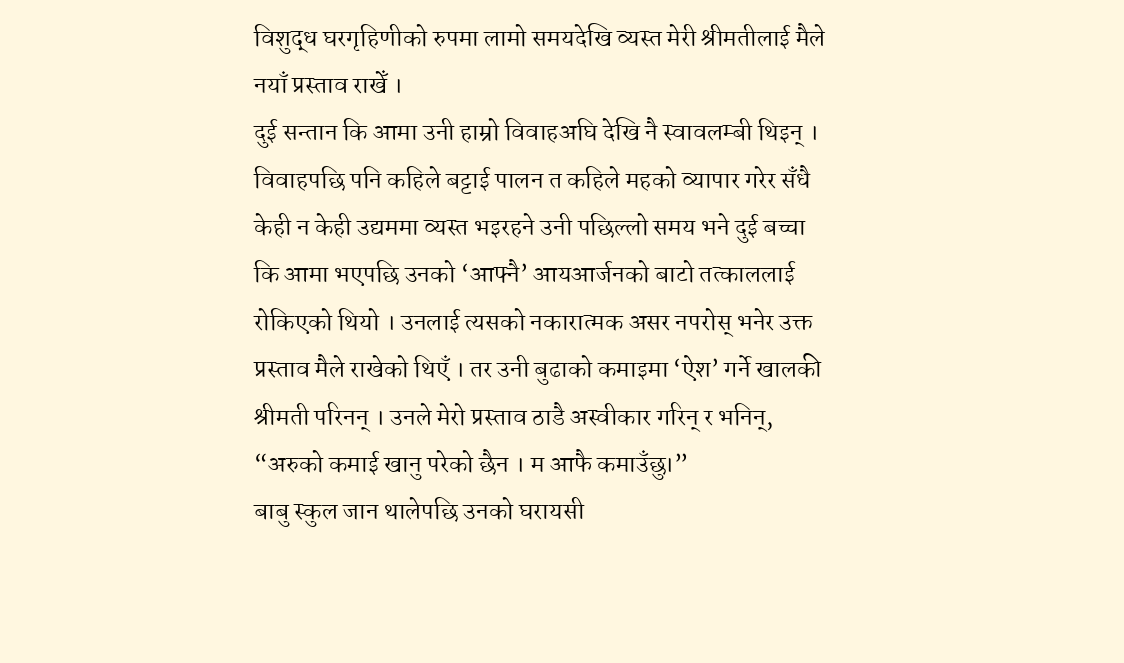विशुद्ध घरगृहिणीको रुपमा लामो समयदेखि व्यस्त मेरी श्रीमतीलाई मैले नयाँ प्रस्ताव राखेँ ।
दुई सन्तान कि आमा उनी हाम्रो विवाहअघि देखि नै स्वावलम्बी थिइन् । विवाहपछि पनि कहिले बट्टाई पालन त कहिले महको व्यापार गरेर सँधै केही न केही उद्यममा व्यस्त भइरहने उनी पछिल्लो समय भने दुई बच्चा कि आमा भएपछि उनको ‘आफ्नै’ आयआर्जनको बाटो तत्काललाई रोकिएको थियो । उनलाई त्यसको नकारात्मक असर नपरोस् भनेर उक्त प्रस्ताव मैले राखेको थिएँ । तर उनी बुढाको कमाइमा ‘ऐश’ गर्ने खालकी श्रीमती परिनन् । उनले मेरो प्रस्ताव ठाडै अस्वीकार गरिन् र भनिन्, “अरुको कमाई खानु परेको छैन । म आफै कमाउँछु।”
बाबु स्कुल जान थालेपछि उनको घरायसी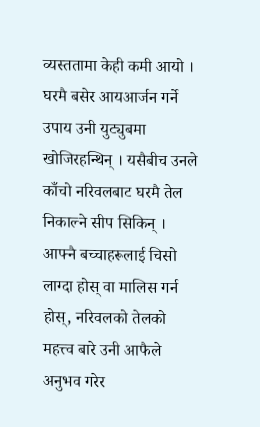व्यस्ततामा केही कमी आयो । घरमै बसेर आयआर्जन गर्ने उपाय उनी युट्युबमा खोजिरहन्थिन् । यसैबीच उनले काँचो नरिवलबाट घरमै तेल निकाल्ने सीप सिकिन् । आफ्नै बच्चाहरूलाई चिसो लाग्दा होस् वा मालिस गर्न होस्, नरिवलको तेलको महत्त्व बारे उनी आफैले अनुभव गरेर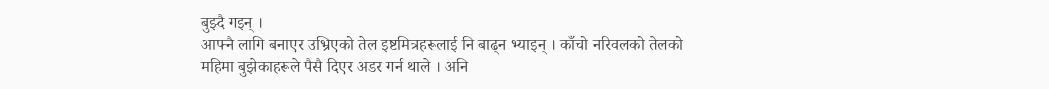बुझ्दै गइन् ।
आफ्नै लागि बनाएर उभ्रिएको तेल इष्टमित्रहरूलाई नि बाढ्न भ्याइन् । काँचो नरिवलको तेलको महिमा बुझेकाहरूले पैसै दिएर अडर गर्न थाले । अनि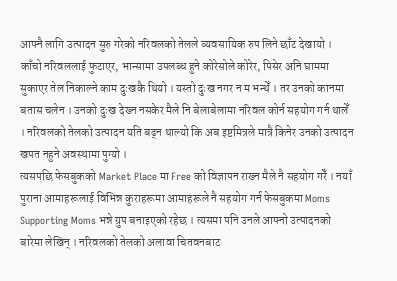आफ्नै लागि उत्पादन सुरु गरेको नरिवलको तेलले व्यवसायिक रुप लिने छाँट देखायो ।
काँचो नरिवललाई फुटाएर, भान्सामा उपलब्ध हुने कोरेसोले कोरेर, पिसेर अनि घाममा सुकाएर तेल निकाल्ने काम दुःखकै थियो । यस्तो दुःख नगर न म भन्थेँ । तर उनको कानमा बतास चलेन । उनको दुःख देख्न नसकेर मैले नि बेलाबेलामा नरिवल कोर्न सहयोग गर्न थालेँ । नरिवलको तेलको उत्पादन यति बढ्न थाल्यो कि अब इष्टमित्रले मात्रै किनेर उनको उत्पादन खपत नहुने अवस्थामा पुग्यो ।
त्यसपछि फेसबुकको Market Place मा Free को विज्ञापन राख्न मैले नै सहयोग गरेँ । नयाँ पुराना आमाहरूलाई विभिन्न कुराहरूमा आमाहरूले नै सहयोग गर्न फेसबुकमा Moms Supporting Moms भन्ने ग्रुप बनाइएको रहेछ । त्यसमा पनि उनले आफ्नो उत्पादनको बारेमा लेखिन् । नरिवलको तेलको अलावा चितवनबाट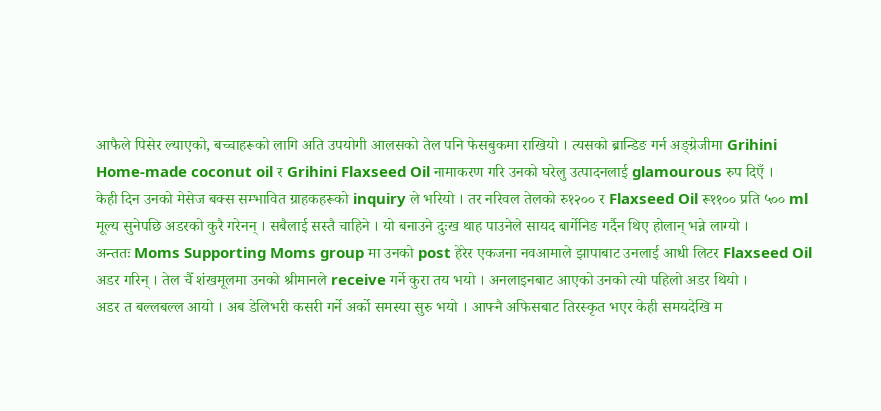आफैले पिसेर ल्याएको, बच्चाहरूको लागि अति उपयोगी आलसको तेल पनि फेसबुकमा राखियो । त्यसको ब्रान्डिङ गर्न अङ्ग्रेजीमा Grihini Home-made coconut oil र Grihini Flaxseed Oil नामाकरण गरि उनको घरेलु उत्पादनलाई glamourous रुप दिएँ ।
केही दिन उनको मेसेज बक्स सम्भावित ग्राहकहरूको inquiry ले भरियो । तर नरिवल तेलको रु१२०० र Flaxseed Oil रू११०० प्रति ५०० ml मूल्य सुनेपछि अडरको कुरै गरेनन् । सबैलाई सस्तै चाहिने । यो बनाउने दुःख थाह पाउनेले सायद बार्गेनिङ गर्दैन थिए होलान् भन्ने लाग्यो ।
अन्ततः Moms Supporting Moms group मा उनको post हेरेर एकजना नवआमाले झापाबाट उनलाई आधी लिटर Flaxseed Oil अडर गरिन् । तेल चैँ शंखमूलमा उनको श्रीमानले receive गर्ने कुरा तय भयो । अनलाइनबाट आएको उनको त्यो पहिलो अडर थियो ।
अडर त बल्लबल्ल आयो । अब डेलिभरी कसरी गर्ने अर्को समस्या सुरु भयो । आफ्नै अफिसबाट तिरस्कृत भएर केही समयदेखि म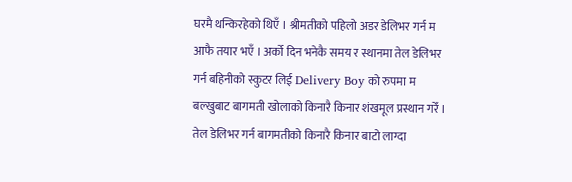घरमै थन्किरहेको थिएँ । श्रीमतीको पहिलो अडर डेलिभर गर्न म आफै तयार भएँ । अर्को दिन भनेकै समय र स्थानमा तेल डेलिभर गर्न बहिनीको स्कुटर लिई Delivery Boy को रुपमा म बल्खुबाट बागमती खोलाको किनारै किनार शंखमूल प्रस्थान गरेँ ।
तेल डेलिभर गर्न बागमतीको किनारै किनार बाटो लाग्दा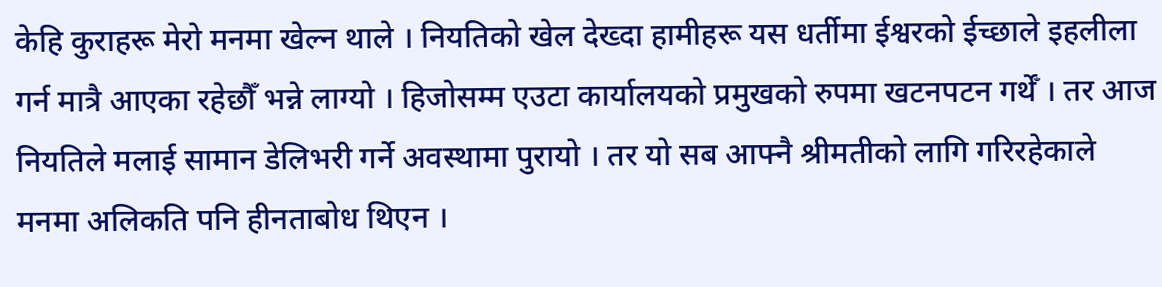केहि कुराहरू मेरो मनमा खेल्न थाले । नियतिको खेल देख्दा हामीहरू यस धर्तीमा ईश्वरको ईच्छाले इहलीला गर्न मात्रै आएका रहेछौँ भन्ने लाग्यो । हिजोसम्म एउटा कार्यालयको प्रमुखको रुपमा खटनपटन गर्थेँ । तर आज नियतिले मलाई सामान डेलिभरी गर्ने अवस्थामा पुरायो । तर यो सब आफ्नै श्रीमतीको लागि गरिरहेकाले मनमा अलिकति पनि हीनताबोध थिएन ।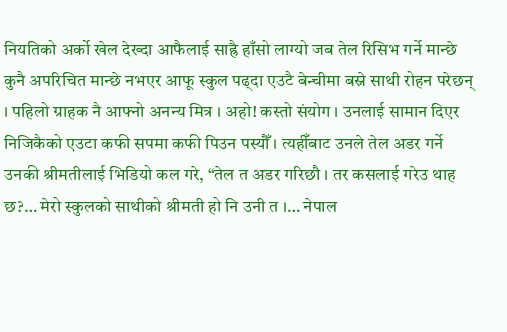नियतिको अर्को खेल देख्दा आफैलाई साह्रै हाँसो लाग्यो जब तेल रिसिभ गर्ने मान्छे कुनै अपरिचित मान्छे नभएर आफू स्कुल पढ्दा एउटै बेन्चीमा बस्ने साथी रोहन परेछन् । पहिलो ग्राहक नै आफ्नो अनन्य मित्र । अहो! कस्तो संयोग । उनलाई सामान दिएर निजिकैको एउटा कफी सपमा कफी पिउन पस्यौँ । त्यहीँबाट उनले तेल अडर गर्ने उनकी श्रीमतीलाई भिडियो कल गरे, “तेल त अडर गरिछौ । तर कसलाई गरेउ थाह छ?… मेरो स्कुलको साथीको श्रीमती हो नि उनी त ।… नेपाल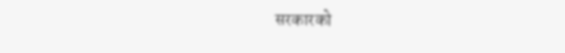सरकारको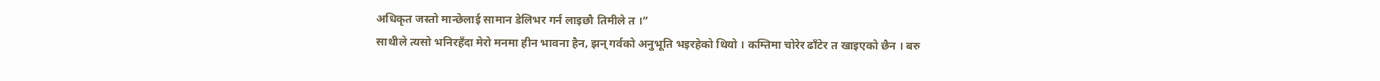अधिकृत जस्तो मान्छेलाई सामान डेलिभर गर्न लाइछौ तिमीले त ।”
साथीले त्यसो भनिरहँदा मेरो मनमा हीन भावना हैन, झन् गर्वको अनुभूति भइरहेको थियो । कम्तिमा चोरेर ढाँटेर त खाइएको छैन । बरु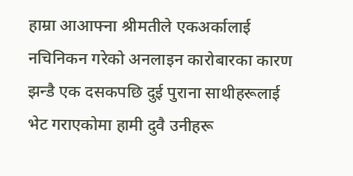हाम्रा आआफ्ना श्रीमतीले एकअर्कालाई नचिनिकन गरेको अनलाइन कारोबारका कारण झन्डै एक दसकपछि दुई पुराना साथीहरूलाई भेट गराएकोमा हामी दुवै उनीहरू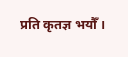प्रति कृतज्ञ भयौँ ।